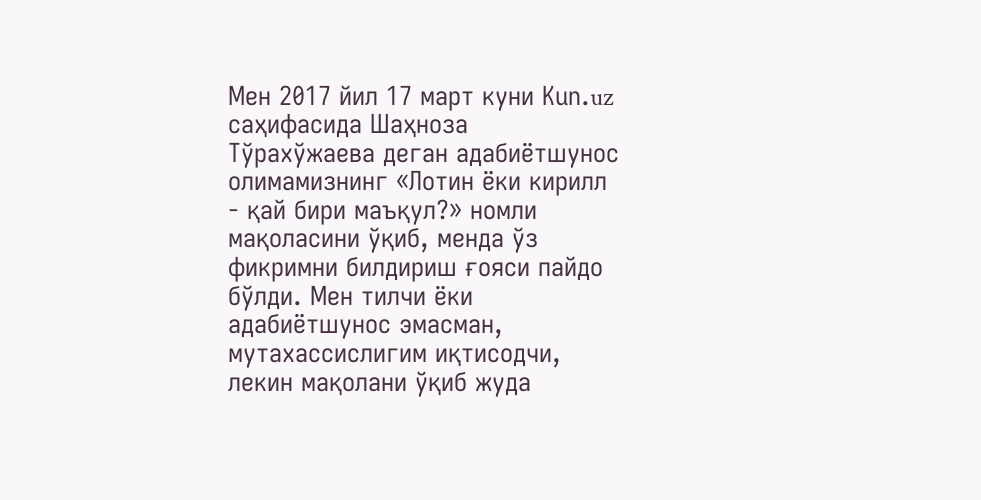Мен 2017 йил 17 март куни Кun.uz саҳифасида Шаҳноза Тўрахўжаева деган адабиётшунос олимамизнинг «Лотин ёки кирилл - қай бири маъқул?» номли мақоласини ўқиб, менда ўз фикримни билдириш ғояси пайдо бўлди. Мен тилчи ёки адабиётшунос эмасман, мутахассислигим иқтисодчи, лекин мақолани ўқиб жуда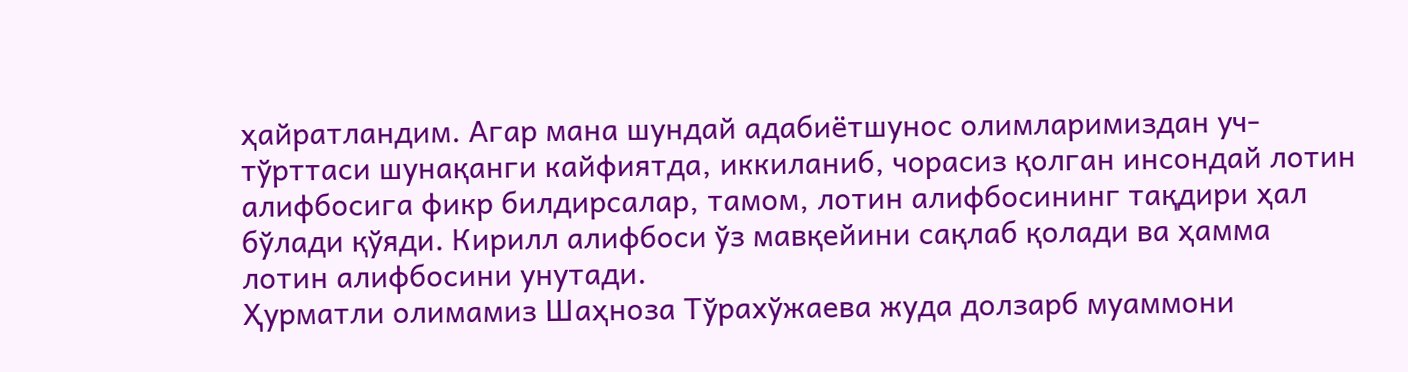ҳайратландим. Агар мана шундай адабиётшунос олимларимиздан уч-тўрттаси шунақанги кайфиятда, иккиланиб, чорасиз қолган инсондай лотин алифбосига фикр билдирсалар, тамом, лотин алифбосининг тақдири ҳал бўлади қўяди. Кирилл алифбоси ўз мавқейини сақлаб қолади ва ҳамма лотин алифбосини унутади.
Ҳурматли олимамиз Шаҳноза Тўрахўжаева жуда долзарб муаммони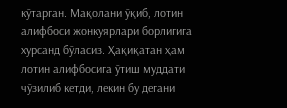кўтарган. Мақолани ўқиб, лотин алифбоси жонкуярлари борлигига хурсанд бўласиз. Ҳақиқатан ҳам лотин алифбосига ўтиш муддати чўзилиб кетди, лекин бу дегани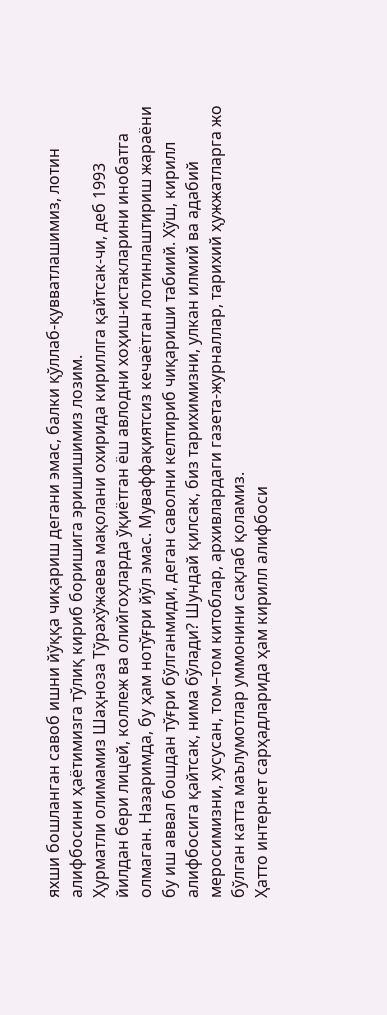яхши бошланган савоб ишни йўққа чиқариш дегани эмас, балки қўллаб-қувватлашимиз, лотин алифбосини ҳаётимизга тўлиқ кириб боришига эришишимиз лозим.
Ҳурматли олимамиз Шаҳноза Тўрахўжаева мақолани охирида кириллга қайтсак-чи, деб 1993 йилдан бери лицей, коллеж ва олийгоҳларда ўқиётган ёш авлодни хоҳиш-истакларини инобатга олмаган. Назаримда, бу ҳам нотўғри йўл эмас. Муваффақиятсиз кечаётган лотинлаштириш жараёни бу иш аввал бошдан тўғри бўлганмиди, деган саволни келтириб чиқариши табиий. Хўш, кирилл алифбосига қайтсак, нима бўлади? Шундай қилсак, биз тарихимизни, улкан илмий ва адабий меросимизни, хусусан, том–том китоблар, архивлардаги газета-журналлар, тарихий ҳужжатларга жо бўлган катта маълумотлар уммонини сақлаб қоламиз.
Ҳатто интернет сарҳадларида ҳам кирилл алифбоси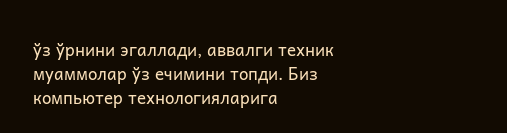ўз ўрнини эгаллади, аввалги техник муаммолар ўз ечимини топди. Биз компьютер технологияларига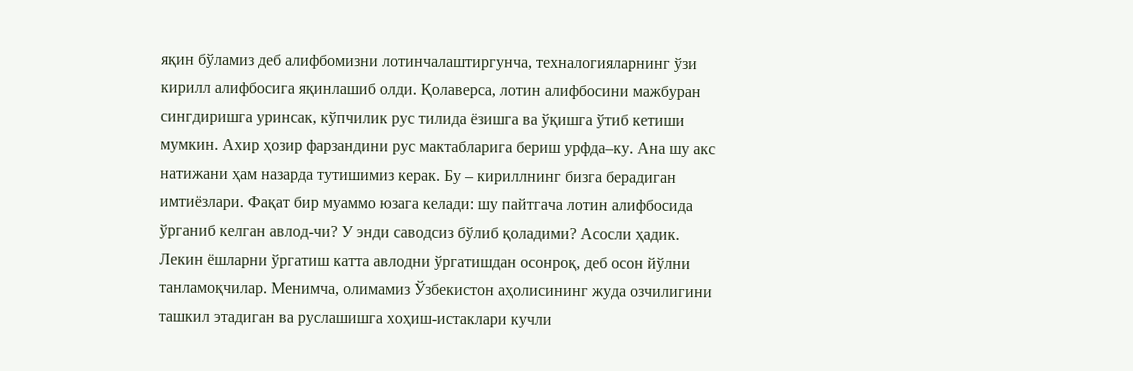яқин бўламиз деб алифбомизни лотинчалаштиргунча, техналогияларнинг ўзи кирилл алифбосига яқинлашиб олди. Қолаверса, лотин алифбосини мажбуран сингдиришга уринсак, кўпчилик рус тилида ёзишга ва ўқишга ўтиб кетиши мумкин. Ахир ҳозир фарзандини рус мактабларига бериш урфда–ку. Ана шу акс натижани ҳам назарда тутишимиз керак. Бу – кириллнинг бизга берадиган имтиёзлари. Фақат бир муаммо юзага келади: шу пайтгача лотин алифбосида ўрганиб келган авлод-чи? У энди саводсиз бўлиб қоладими? Асосли ҳадик.
Лекин ёшларни ўргатиш катта авлодни ўргатишдан осонроқ, деб осон йўлни танламоқчилар. Менимча, олимамиз Ўзбекистон аҳолисининг жуда озчилигини ташкил этадиган ва руслашишга хоҳиш-истаклари кучли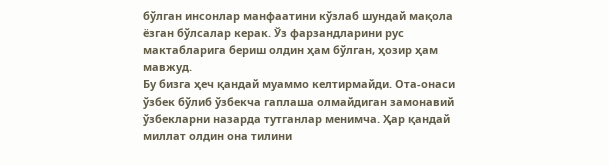бўлган инсонлар манфаатини кўзлаб шундай мақола ёзган бўлсалар керак. Ўз фарзандларини рус мактабларига бериш олдин ҳам бўлган, ҳозир ҳам мавжуд.
Бу бизга ҳеч қандай муаммо келтирмайди. Ота-онаси ўзбек бўлиб ўзбекча гаплаша олмайдиган замонавий ўзбекларни назарда тутганлар менимча. Ҳар қандай миллат олдин она тилини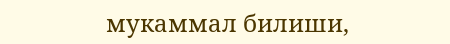мукаммал билиши,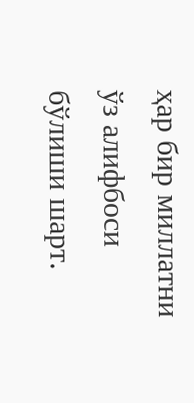ҳар бир миллатни ўз алифбоси бўлиши шарт.